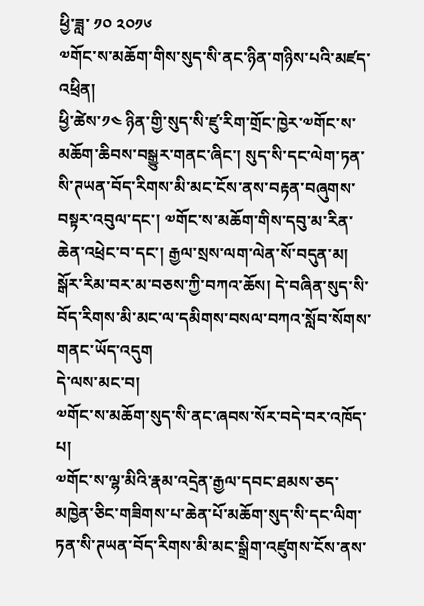ཕྱི་ཟླ་ ༡༠ ༢༠༡༦
༧གོང་ས་མཆོག་གིས་སུད་སི་ནང་ཉིན་གཉིས་པའི་མཛད་འཕྲིན།
ཕྱི་ཚེས་༡༤ ཉིན་གྱི་སུད་སི་ཛུ་རིག་གྲོང་ཁྱེར་༧གོང་ས་མཆོག་ཆིབས་བསྒྱུར་གནང་ཞིང་། སུད་སི་དང་ལེག་ཏན་སི་ཊཡན་བོད་རིགས་མི་མང་ངོས་ནས་བརྟན་བཞུགས་བསྟར་འབུལ་དང་། ༧གོང་ས་མཆོག་གིས་དབུ་མ་རིན་ཆེན་འཕྲེང་བ་དང་། རྒྱལ་སྲས་ལག་ལེན་སོ་བདུན་མ། སྒོར་རིམ་བར་མ་བཅས་ཀྱི་བཀའ་ཆོས། དེ་བཞིན་སུད་སི་བོད་རིགས་མི་མང་ལ་དམིགས་བསལ་བཀའ་སློབ་སོགས་གནང་ཡོད་འདུག
དེ་ལས་མང་བ།
༧གོང་ས་མཆོག་སུད་སི་ནང་ཞབས་སོར་བདེ་བར་འཁོད་པ།
༧གོང་ས་ལྷ་མིའི་རྣམ་འདྲེན་རྒྱལ་དབང་ཐམས་ཅད་མཁྱེན་ཅིང་གཟིགས་པ་ཆེན་པོ་མཆོག་སུད་སི་དང་ལིག་ཏན་སི་ཊཡན་བོད་རིགས་མི་མང་སྒྲིག་འཛུགས་ངོས་ནས་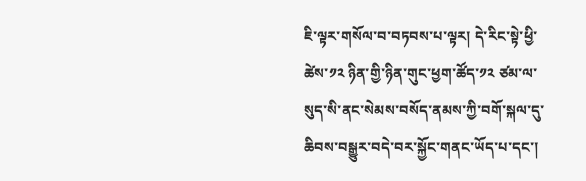ཇི་ལྟར་གསོལ་བ་བཏབས་པ་ལྟར། དེ་རིང་སྟེ་ཕྱི་ཚེས་༡༢ ཉིན་གྱི་ཉིན་གུང་ཕྱག་ཚོད་༡༢ ཙམ་ལ་སུད་སི་ནང་སེམས་བསོད་ནམས་ཀྱི་བགོ་སྐལ་དུ་ཆིབས་བསྒྱུར་བདེ་བར་སྐྱོང་གནང་ཡོད་པ་དང་།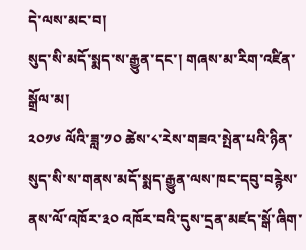དེ་ལས་མང་བ།
སུད་སི་མདོ་སྨད་ས་རྒྱུན་དང་། གཞས་མ་རིག་འཛིན་སྒྲོལ་མ།
༢༠༡༦ ལོའི་ཟླ་༡༠ ཚེས་༨་རེས་གཟའ་སྤེན་པའི་ཉིན་སུད་སི་ས་གནས་མདོ་སྨད་རྒྱུན་ལས་ཁང་དབུ་བརྙེས་ནས་ལོ་འཁོར་༣༠ འཁོར་བའི་དུས་དྲན་མཛད་སྒོ་ཞིག་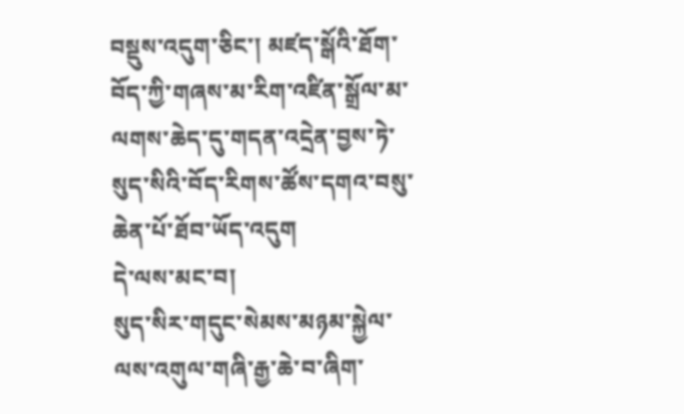བསྡུས་འདུག་ཅིང་། མཛད་སྒོའི་ཐོག་བོད་ཀྱི་གཞས་མ་རིག་འཛིན་སྒྲོལ་མ་ལགས་ཆེད་དུ་གདན་འདྲེན་བྱས་ཏེ་སུད་སིའི་བོད་རིགས་ཚོས་དགའ་བསུ་ཆེན་པོ་ཐོབ་ཡོད་འདུག
དེ་ལས་མང་བ།
སུད་སིར་གདུང་སེམས་མཉམ་སྐྱེལ་ལས་འགུལ་གཞི་རྒྱ་ཆེ་བ་ཞིག་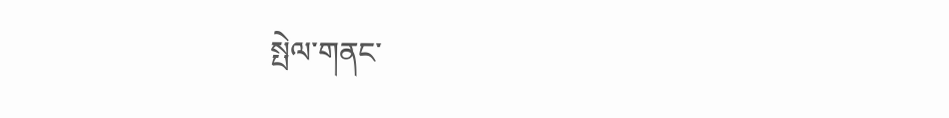སྤེལ་གནང་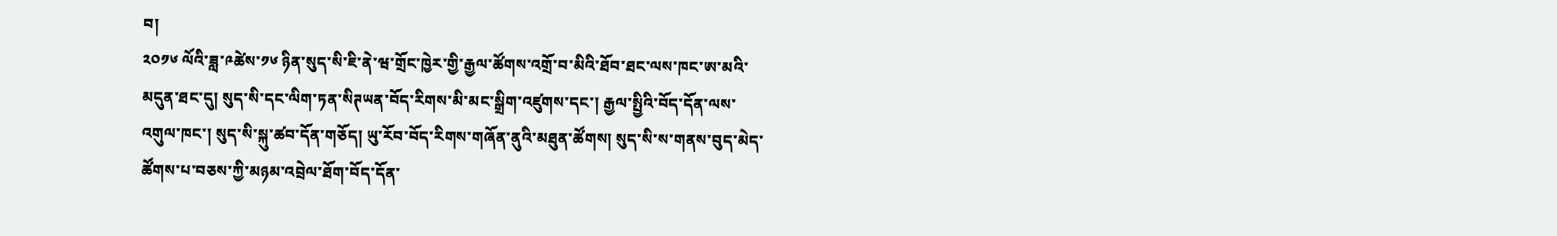བ།
༢༠༡༦ ལོའི་ཟླ་༩ཚེས་༡༦ ཉིན་སུད་སི་ཇི་ནེ་ཝ་གྲོང་ཁྱེར་གྱི་རྒྱལ་ཚོགས་འགྲོ་བ་མིའི་ཐོབ་ཐང་ལས་ཁང་ཨ་མའི་མདུན་ཐང་དུ། སུད་སི་དང་ལིག་ཏན་སིཊཡན་བོད་རིགས་མི་མང་སྒྲིག་འཛུགས་དང་། རྒྱལ་སྤྱིའི་བོད་དོན་ལས་འགུལ་ཁང་། སུད་སི་སྐུ་ཚབ་དོན་གཅོད། ཡུ་རོབ་བོད་རིགས་གཞོན་ནུའི་མཐུན་ཚོགས། སུད་སི་ས་གནས་བུད་མེད་ཚོགས་པ་བཅས་ཀྱི་མཉམ་འབྲེལ་ཐོག་བོད་དོན་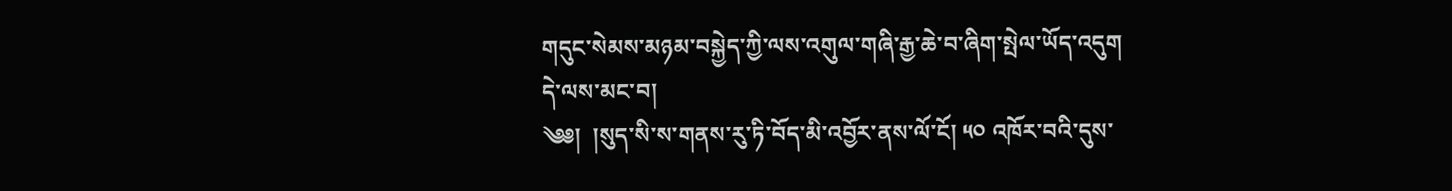གདུང་སེམས་མཉམ་བསྐྱེད་ཀྱི་ལས་འགུལ་གཞི་རྒྱ་ཆེ་བ་ཞིག་སྤེལ་ཡོད་འདུག
དེ་ལས་མང་བ།
༄༅།  །སུད་སི་ས་གནས་རུ་ཏི་བོད་མི་འབྱོར་ནས་ལོ་ངོ། ༥༠ འཁོར་བའི་དུས་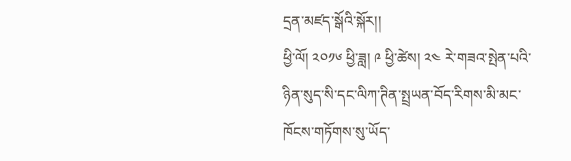དྲན་མཛད་སྒོའི་སྐོར།།
ཕྱི་ལོ། ༢༠༡༦ ཕྱི་ཟླ། ༩ ཕྱི་ཚེས། ༢༤ རེ་གཟའ་སྤེན་པའི་ཉིན་སུད་སི་དང་ལིཀ་ཊིན་སྤྲཡན་བོད་རིགས་མི་མང་ཁོངས་གཏོགས་སུ་ཡོད་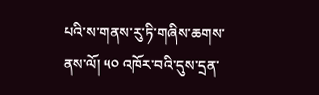པའི་ས་གནས་རུ་ཏི་གཞིས་ཆགས་ནས་ལོ། ༥༠ འཁོར་བའི་དུས་དྲན་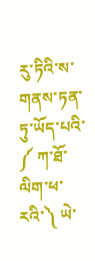རུ་ཏིའི་ས་གནས་ཏན་ཏུ་ཡོད་པའི་ ༼ ཀ་ཐོ་ལིག་ཕ་རའི་༽ ཡེ་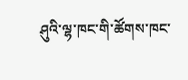ཤུའི་ལྷ་ཁང་གི་ཚོགས་ཁང་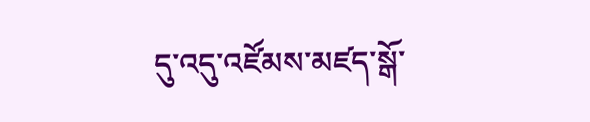དུ་འདུ་འཛོམས་མཛད་སྒོ་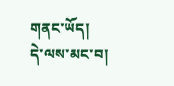གནང་ཡོད།
དེ་ལས་མང་བ།